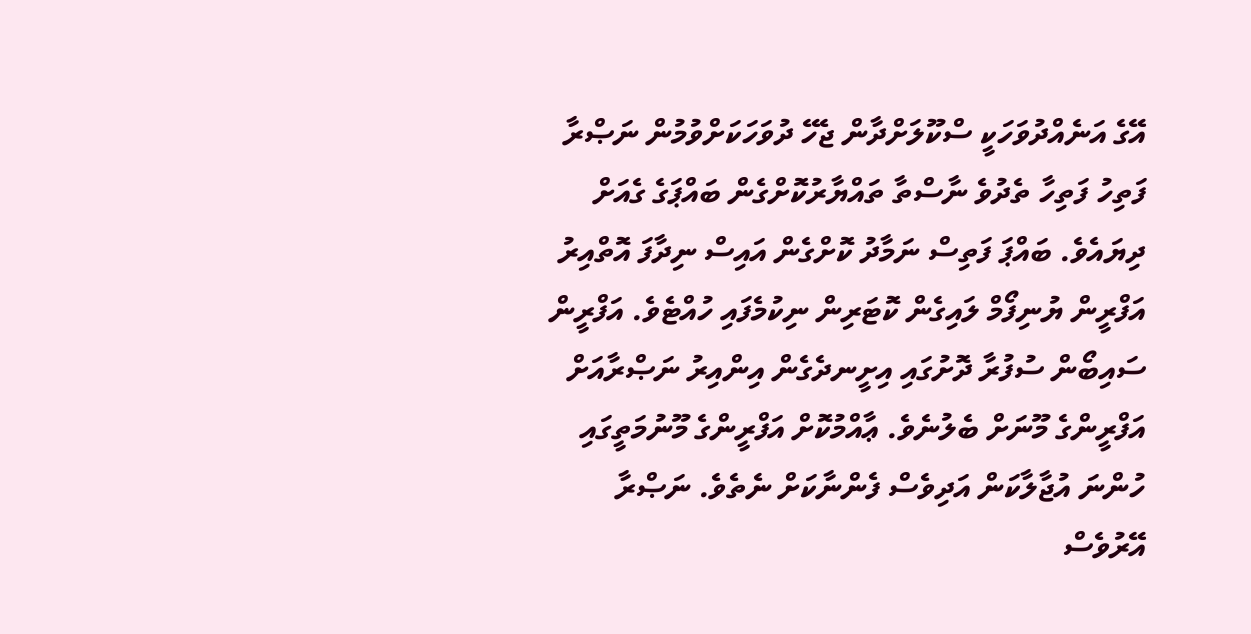އޭގެ އަނެއްދުވަހަކީ ސްކޫލަށްދާން ޖެހޭ ދުވަހަކަށްވުމުން ނަޞްރާ ފަތިހު ފަތިހާ ތެދުވެ ނާސްތާ ތައްޔާރުކޮށްގެން ބައްޕަގެ ގެއަށް ދިޔައެވެ. ބައްޕަ ފަތިސް ނަމާދު ކޮށްގެން އައިސް ނިދާފަ އޮތްއިރު އަފްރީން ޔުނިފޯމް ލައިގެން ކޮޓަރިން ނިކުމެފައި ހުއްޓެވެ. އަފްރީން ސައިބޯން ސުފުރާ ދޮށުގައި އިށީނދެގެން އިންއިރު ނަޞްރާއަށް އަފްރީންގެ މޫނަށް ބެލުނެވެ. ޢާއްމުކޮށް އަފްރީންގެ މޫނުމަތީގައި ހުންނަ އުޖާލާކަން އަދިވެސް ފެންނާކަށް ނެތެވެ. ނަޞްރާ އޭރުވެސް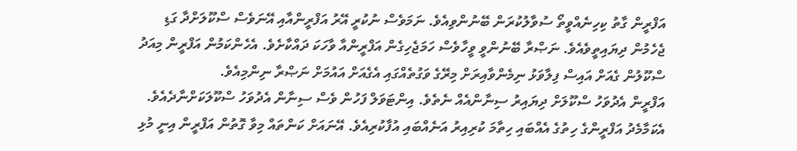އަފްރީން ގާތު ކިހިނެއްވީތޯ ސުވާލުކުރަން ބޭނުންވިއެވެ. ނަމަވެސް ނުކުރީ އޭރު އަފްރީންއާއި އޭނަވެސް ސްކޫލަށްދާ ގަޑި ޖެހެމުން ދިޔައިތީވެއެވެ. ނަޞްރާ ބޭނުންވީ ވީހާވެސް ހަމަޖެހިގެން އަފްރީންއާ ވާހަކަ ދައްކާށެވެ. އެހެންކަމުން އަފްރީން މިއަދު ސްކޫލުން ގެއަށް އައިސް ފިލާވަޅު ނިމެންވާއިރަށް މިރޭގެ ވަގުތެއްގައި އެގެއަށް އައުމަށް ނަޞްރާ ނިންމިއެވެ.
އަފްރީން އެދުވަހު ސްކޫލަށް ދިޔައިރު ސިނާންއެއް ނެތެވެ. އިންޓަވަލް ފަހުން ވެސް ސިނާން އެދުވަހު ސްކޫލަކަށްނާދެއެވެ. އެކަމާމެދު އަފްރީންގެ ހިތުގެ އެއްބައި ހިތާމަ ކުރިއިރު އަނެއްބައި އުފާކުރިއެވެ. އޭނައަށް ކަންތައް މިވާ ގޮތުން އަފްރީން އިނީ މުޅި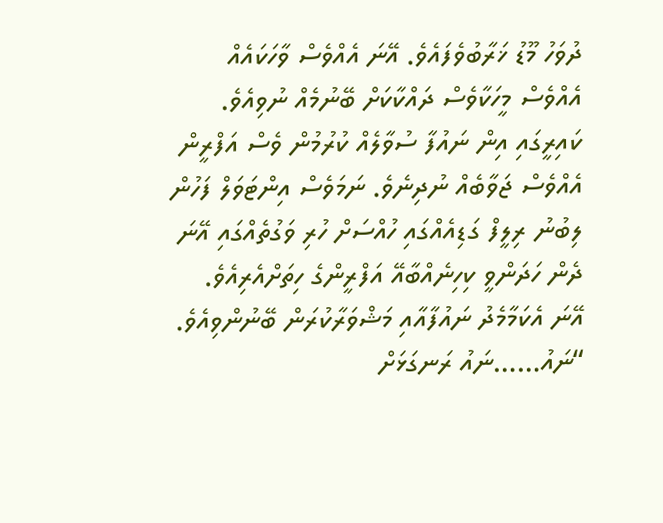ދުވަހު މޫޑު ޚަރާބުވެފައެވެ. އޭނަ އެއްވެސް ވާހަކައެއް އެއްވެސް މީހަކާވެސް ދައްކާކަށް ބޭނުމެއް ނުވިއެވެ. ކައިރީގައި އިން ނައުފާ ސުވާލެއް ކުރުމުން ވެސް އަފްރީން އެއްވެސް ޖަވާބެއް ނުދިނެވެ. ނަމަވެސް އިންޓަވަލް ފަހުން ލިބުނު ރިލީފް ގަޑިއެއްގައި ހުއްސަށް ހުރި ވަގުތެއްގައި އޭނަ ދެން ހަދަންވީ ކިހިނެއްބާއޭ އަފްރީންގެ ހިތަށްއެރިއެވެ. އޭނަ އެކަމާމެދު ނައުފާއާއި މަޝްވަރާކުރަން ބޭނުންވިއެވެ.
“ނައު……ނައު ރަނގަޅަށް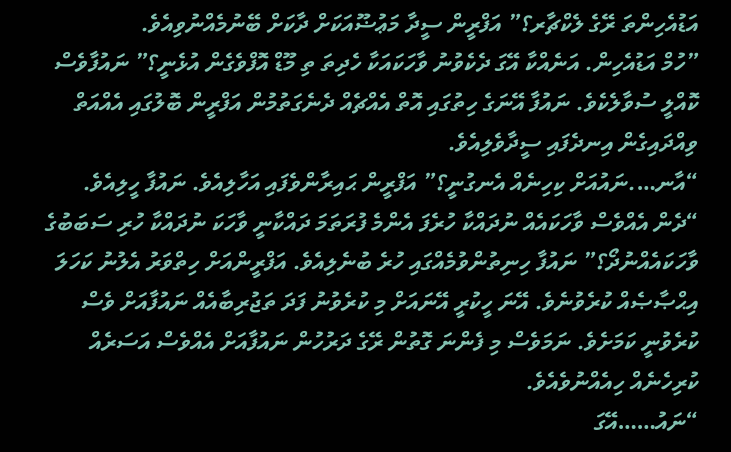އަޑުއެހިންތަ ރޭގެ ލެކްޗާރ؟” އަފްރީން ސީދާ މަޢުޟޫއަކަށް ދާކަށް ބޭނުމެއްނުވިއެވެ.
”ހުމް އަޑުއެހިން. އަނެއްކާ އޭގަ ދެކެވުނު ވާހަކައަކާ ހެދިތަ ތި މޫޑް އޮފްވެގެން އުޅެނީ؟” ނައުފާވެސް ކޮއްލީ ސުވާލެކެވެ. ނައުފާ އޭނަގެ ހިތުގައި އޮތް އެއްޗެއް ދެނެގަތުމުން އަފްރީން ބޮލުގައި އެއްއަތް ވިއްދައިގެން އިނދެފައި ސީދާވެލިއެވެ.
“އާނ….ނައުއަށް ކިހިނެއް އެނގުނީ؟” އަފްރީން ޙައިރާންވެފައި އަހާލިއެވެ. ނައުފާ ހީލިއެވެ.
“ދެން އެއްވެސް ވާހަކައެއް ނުދައްކާ ހުރެފަ އެންމެ ފުރަތަމަ ދައްކާނީ ވާހަކަ ނުދައްކާ ހުރި ސަބަބުގެ ވާހަކައެއްނުދޯ؟” ނައުފާ ހިނިތުންވުމެއްގައި ހުރެ ބުނެލިއެވެ. އަފްރީންއަށް ހިތްވަރު އެލުނު ކަހަލަ އިޙްޞާޞެއް ކުރެވުނެވެ. އޭނަ ހީކުރީ އޭނައަށް މި ކުރެވުނު ފަދަ ތަޖުރިބާއެއް ނައުފާއަށް ވެސް ކުރެވުނީ ކަމަށެވެ. ނަމަވެސް މި ފެންނަ ގޮތުން ރޭގެ ދަރުހުން ނައުފާއަށް އެއްވެސް އަސަރެއް ކުރިހެނެއް ހިއެއްނުވެއެވެ.
“ނައު……އޭގަ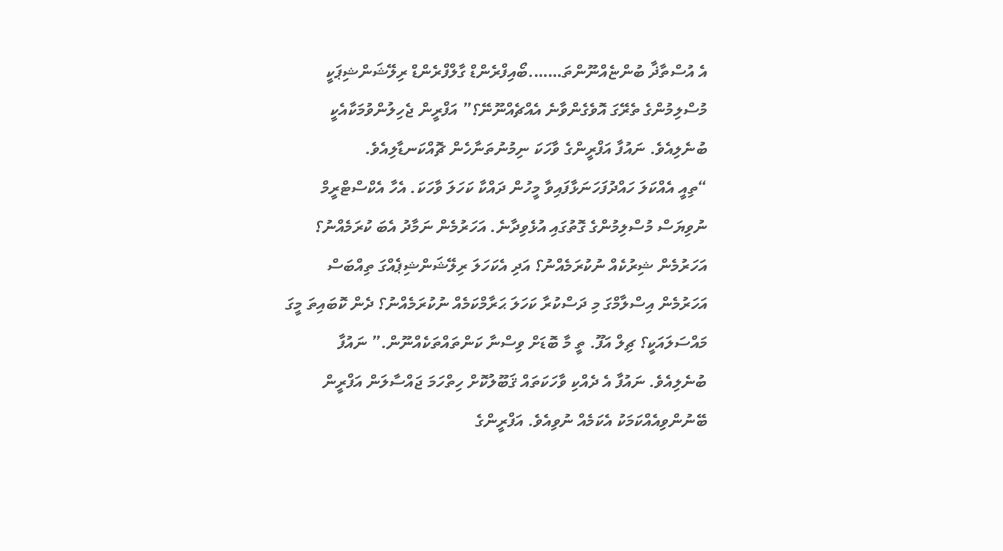އެ އުސްތާޛާ ބުންޏެއްނޫންތަ…….ބޯއިފްރެންޑް ގާލްފްރެންޑް ރިލޭޝަންޝިޕަކީ މުސްލިމުންގެ ތެރޭގަ އޮވެގެންވާނެ އެއްޗެއްނޫނޭ؟” އަފްރީން ޖެހިލުންވުމަކާއެކީ ބުނެލިއެވެ. ނައުފާ އަފްރީންގެ ވާހަކަ ނިމުނުތަނާހެން ޗޮއްކަނޑާލިއެވެ.
“ތިއީ އެއްކަލަ ހައްދުފަހަނަޅާފައިވާ މީހުން ދައްކާ ކަހަލަ ވާހަކަ. އެހާ އެކްސްޓްރީމް ނުވިޔަސް މުސްލިމުންގެ ގޮތުގައި އުޅެވިދާނެ. އަހަރުމެން ނަމާދު އެބަ ކުރަމެއްނު؟ އަހަރުމެން ޝިރުކެއް ނުކުރަމެއްނު؟ އަދި އެކަހަލަ ރިލޭޝަންޝިޕެއްގަ ތިއްބަސް އަހަރުމެން އިސްލާމްގަ މި ދަސްކުރާ ކަހަލަ ޙަރާމްކަމެއް ނުކުރަމެއްނު؟ ދެން ކޮބައިތަ މީގަ މައްސަލައަކީ؟ ޗިލް އަފޫ. ތީ މާ ބޮޑަށް ވިސްނާ ކަންތައްތަކެއްނޫން.” ނައުފާ ބުނެލިއެވެ. ނައުފާ އެ ދެއްކި ވާހަކަތައް ޤަބޫލުކޮށް ހިތްހަމަ ޖައްސާލަން އަފްރީން ބޭނުންވިއެއްކަމަކު އެކަމެއް ނުވިއެވެ. އަފްރީންގެ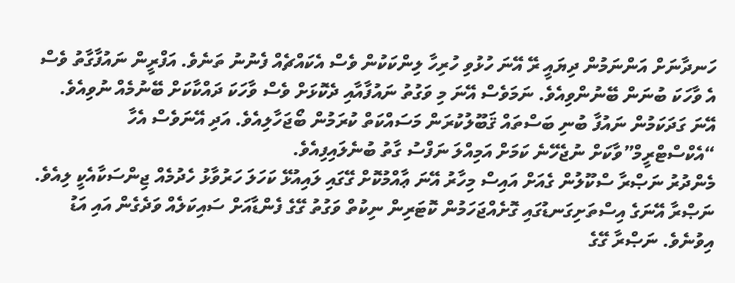ހަނދާނަށް އަންނަމުން ދިޔައީ ރޭ އޭނަ ހުޅުވި ހުރިހާ ލިންކަކުން ވެސް އެކައްޗެއް ފެނުނު ތަނެވެ. އަފްރީން ނައުފާގާތު ވެސް އެ ވާހަކަ ބުނަން ބޭނުންވިއެވެ. ނަމަވެސް އޭނަ މި ވަގުތު ނައުފާއާއި ދެކޮޅަށް ވެސް ވާހަކަ ދައްކާކަށް ބޭނުމެއް ނުވިއެވެ. އޭނަ ގަދަކަމުން ނައުފާ ބުނި ބަސްތައް ޤަބޫލުކުރަން މަސައްކަތް ކުރަމުން ބޯޖަހާލިއެވެ. އަދި އޭނަވެސް އެހާ “އެކްސްޓްރީމް”ވާކަށް ނުޖެހޭނެ ކަމަށް އަމިއްލަ ނަފްސު ގާތު ބުނެލައިފިއެވެ.
މެންދުރު ނަޞްރާ ސްކޫލުން ގެއަށް އައިސް މިހާރު އޭނަ ޢާއްމުކޮށް ގޭގައި ލައިއުޅޭ ކަހަލަ ހަރުވާޅު ހެދުމެއް ޖިންސަކާއެކީ ލިއެވެ. ނަޞްރާ އޭނަގެ އިސްތަށިގަނޑުގައި ގޮށެއްޖަހަމުން ކޮޓަރިން ނިކުތް ވަގުތު ގޭގެ ފެންޑާއަށް ސައިކަލެއް ވަދެގެން އައި އަޑު އިވުނެވެ. ނަޞްރާ ގޭގެ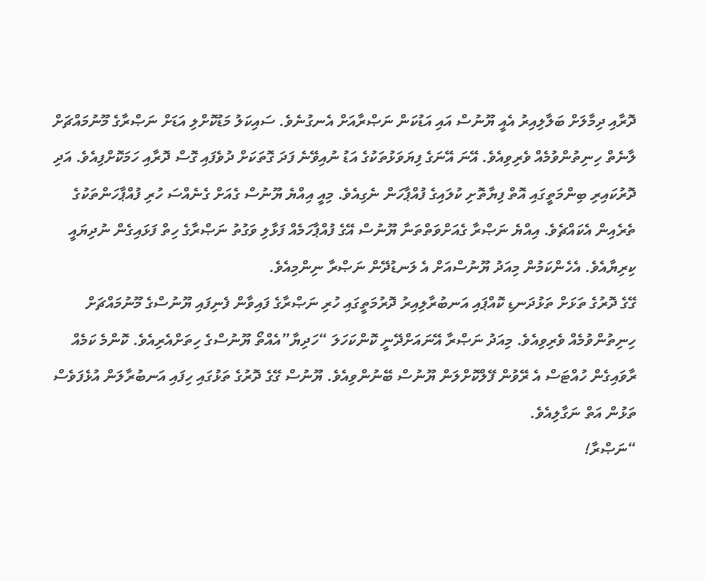ދޮރާއި ދިމާލަށް ބަލާލިއިރު އެއީ ޔޫނުސް އައި އަޑުކަން ނަޞްރާއަށް އެނގުނެވެ. ސައިކަލު މަޑުކޮށްލި އަޑަށް ނަޞްރާގެ މޫނުމައްޗަށް ލާނެތް ހިނިތުންވުމެއް ވެރިވިއެވެ. އޭނަ އޭނަގެ ފިޔަވަޅުތަކުގެ އަޑު ނުއިވޭނެ ފަދަ ގޮތަކަށް ދުވެފައި ގޮސް ދޮރާއި ހަމަކޮށްފިއެވެ. އަދި ދޮރުކައިރި ބިންމަތީގައި އޮތް ފިޔާތޮށި ކުލައިގެ ފުއްޕާހަން ނެގިއެވެ. މިއީ އިއްޔެ ޔޫނުސް ގެއަށް ގެނެއްސަ ހުރި ފުއްޕާހަންތަކުގެ ތެރެއިން އެކައްޗެވެ. އިއްޔެ ނަޞްރާ ގެއަށްވަތްތަނާ ޔޫނުސް އޭގެ ފުއްޕާހަމެއް ފަޅާލި ވަގުތު ނަޞްރާގެ ހިތް ފަޅައިގެން ނުދިޔައީ ކިރިޔާއެވެ. އެހެންކަމުން މިއަދު ޔޫނުސްއަށް އެ ލަނޑުދޭން ނަޞްރާ ނިންމިއެވެ.
ގޭގެ ދޮރުގެ ތަޅަށް ތަޅުދަނޑި ކޮއްޕައި އަނބުރާލިއިރު ދޮރުމަތީގައި ހުރި ނަޞްރާގެ ފައިވާން ފެނިފައި ޔޫނުސްގެ މޫނުމައްޗަށް ހިނިތުންވުމެއް ވެރިވިއެވެ. މިއަދު ނަޞްރާ އޭނައަށްދޭނީ ކޮންކަހަލަ “ހަދިޔާ”އެއްތޯ ޔޫނުސްގެ ހިތަށްއެރިއެވެ. ކޮންމެ ކަމެއް ރާވައިގެން ހުއްޓަސް އެ ރޭވުން ފޭލްކޮށްލަން ޔޫނުސް ބޭނުންވިއެވެ. ޔޫނުސް ގޭގެ ދޮރުގެ ތަޅުގައި ހިފައި އަނބުރާލަން އުޅެފަވެސް ތަޅުން އަތް ނަގާލިއެވެ.
“ނަޞްރާ!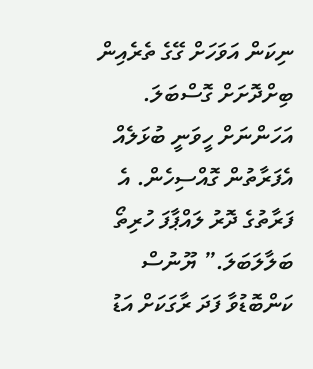ނިކަން އަވަހަށް ގޭގެ ތެރެއިން ބިށްދޮށަށް ގޮސްބަލަ. އަހަންނަށް ހީވަނީ ބުޅަލެއް އެފަރާތުން ގޮއްސިހެން. އެ ފަރާތުގެ ދޮރު ލައްޕާފަ ހުރިތޯ ބަލާލަބަލަ.” ޔޫނުސް ކަންބޮޑުވާ ފަދަ ރާގަކަށް އަޑު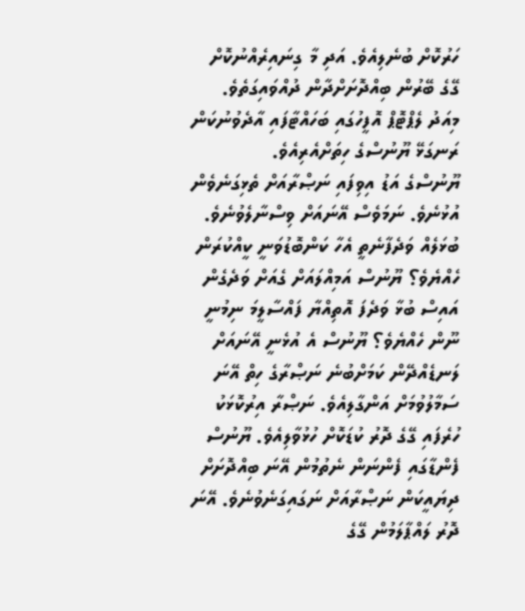ހަރުކޮށް ބުނެލިއެވެ. އަދި މާ ގިނައިރެއްނުކޮށް ގޭގެ ބޭރުން ބިއްދޮށަށްދާން ދުއްވައިގަތެވެ. މިއަދު ލެޕްޓޮޕް އޮފީހުގައި ބަހައްޓާފައި އާދެވުނުކަން ރަނގަޅޭ ޔޫނުސްގެ ހިތަށްއެރިއެވެ.
ޔޫނުސްގެ އަޑު އިވިފައި ނަޞްރާއަށް ތެޅިގަނެވެން އުޅުނެވެ. ނަމަވެސް އޭނައަށް ވިސްނާލެވުނެވެ. ބުޅަލެއް ވަދެފާނެތީ އެހާ ކަންބޮޑުވަނީ ކީއްކުރަން ހެއްޔެވެ؟ ޔޫނުސް އަމިއްލައަށް ގެއަށް ވަދެގެން އައިސް ބުޅާ ވަދެފަ އޮތިއްޔާ ފައްސާލީމަ ނިމުނީ ނޫން ހެއްޔެވެ؟ ޔޫނުސް އެ އުޅެނީ އޭނައަށް ލަނޑެއްދޭން ކަމަށްބުނެ ނަޞްރާގެ ހިތް އޭނަ ސަމާލުވުމަށް އަންގާލިއެވެ. ނަޞްރާ އިރުކޮޅަކު ހުރެފައި ގޭގެ ދޮރު ކުޑަކޮށް ހުޅުވާލިއެވެ. ޔޫނުސް ފެންޑާގައި ފެންނަން ނެތުމުން އޭނަ ބިއްދޮށަށް ދިޔައީކަން ނަޞްރާއަށް ނަގައިގަނެވުނެވެ. އޭނަ ދޮރު ލައްޕާލަމުން ގޭގެ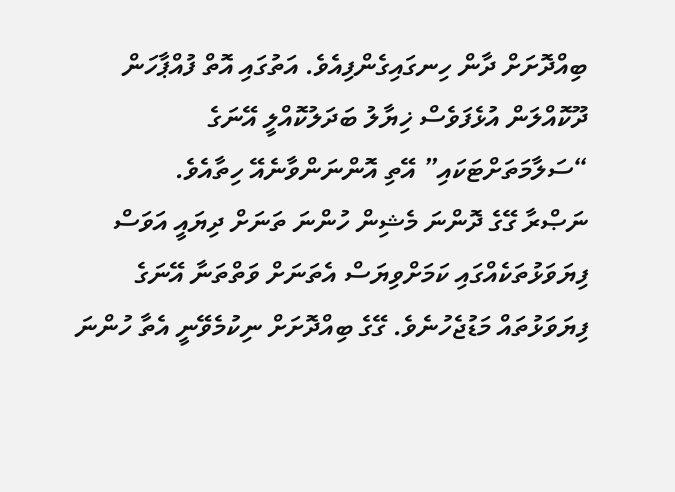ބިއްދޮށަށް ދާން ހިނގައިގެންފިއެވެ. އަތުގައި އޮތް ފުއްޕާހަން ދޫކޮއްލަން އުޅެފަވެސް ޚިޔާލު ބަދަލުކޮއްލީ އޭނަގެ “ސަލާމަތަށްޓަކައި” އޭތި އޮންނަންވާނެއޭ ހިތާއެވެ.
ނަޞްރާ ގޭގެ ދޮންނަ މެޝިން ހުންނަ ތަނަށް ދިޔައީ އަވަސް ފިޔަވަޅުތަކެއްގައި ކަމަށްވިޔަސް އެތަނަށް ވަތްތަނާ އޭނަގެ ފިޔަވަޅުތައް މަޑުޖެހުނެވެ. ގޭގެ ބިއްދޮށަށް ނިކުމެވޭނީ އެތާ ހުންނަ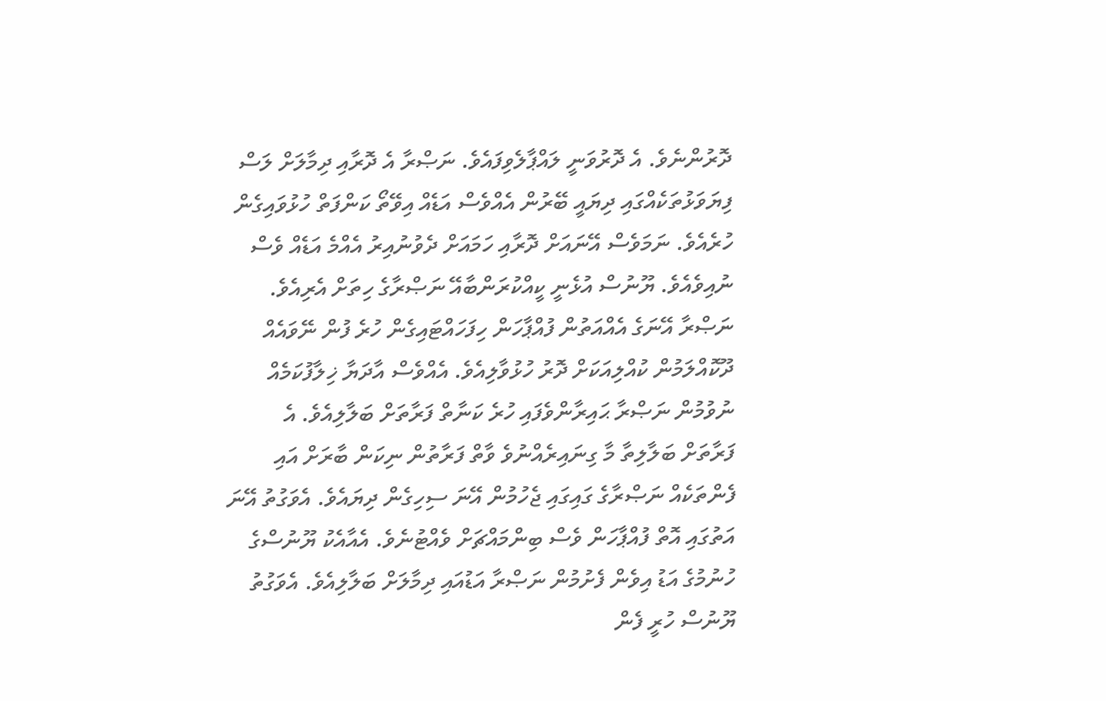ދޮރުންނެވެ. އެ ދޮރުވަނީ ލައްޕާލެވިފައެވެ. ނަޞްރާ އެ ދޮރާއި ދިމާލަށް ލަސް ފިޔަވަޅުތަކެއްގައި ދިޔައީ ބޭރުން އެއްވެސް އަޑެއް އިވޭތޯ ކަންފަތް ހުޅުވައިގެން ހުރެއެވެ. ނަމަވެސް އޭނައަށް ދޮރާއި ހަމައަށް ދެވުނުއިރު އެއްމެ އަޑެއް ވެސް ނުއިވެއެވެ. ޔޫނުސް އުޅެނީ ކީއްކުރަންބާއޭ ނަޞްރާގެ ހިތަށް އެރިއެވެ. ނަޞްރާ އޭނަގެ އެއްއަތުން ފުއްޕާހަން ހިފަހައްޓައިގެން ހުރެ ފުން ނޭވައެއް ދޫކޮއްލަމުން ކުއްލިއަކަށް ދޮރު ހުޅުވާލިއެވެ. އެއްވެސް އާދަޔާ ޚިލާފުކަމެއް ނުވުމުން ނަޞްރާ ޙައިރާންވެފައި ހުރެ ކަނާތް ފަރާތަށް ބަލާލިއެވެ. އެ ފަރާތަށް ބަލާލިތާ މާ ގިނައިރެއްނުވެ ވާތް ފަރާތުން ނިކަން ބާރަށް އައި ފެންތަކެއް ނަޞްރާގެ ގައިގައި ޖެހުމުން އޭނަ ސިހިގެން ދިޔައެވެ. އެވަގުތު އޭނަ އަތުގައި އޮތް ފުއްޕާހަން ވެސް ބިންމައްޗަށް ވެއްޓުނެވެ. އެއާއެކު ޔޫނުސްގެ ހުނުމުގެ އަޑު އިވެން ފެށުމުން ނަޞްރާ އަޑުއައި ދިމާލަށް ބަލާލިއެވެ. އެވަގުތު ޔޫނުސް ހުރީ ފެން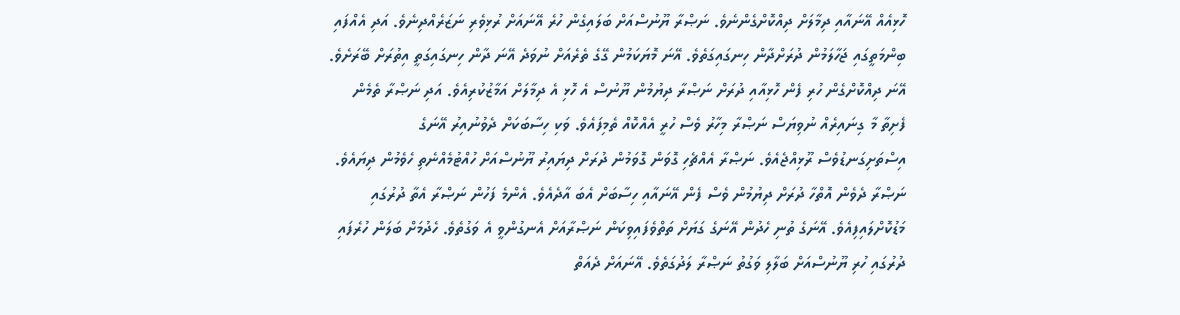ހޮޅިއެއް އޭނައާއި ދިމާލަށް ދިއްކޮށްގެންނެވެ. ނަޞްރާ ޔޫނުސްއަށް ބަލައިގެން ހުރެ އޭނައަށް ރުޅިވެރި ނަޒަރެއްދިނެވެ. އަދި އެއްފައި ބިންމަތީގައި ޖަހާލަމުން ދުރަށްދާން ހިނގައިގަތެވެ. އޭނަ މޮޔަކަމުން ގޭގެ ތެރެއަށް ނުވަދެ އޭނަ ދާން ހިނގައިގަތީ އިތުރަށް ބޭރަށެވެ.
އޭނަ ދިއްކޮށްގެން ހުރި ފެން ހޮޅިއާއި ދުރަށް ނަޞްރާ ދިޔުމުން ޔޫނުސް އެ ހޮޅި އެ ދިމާލަށް އަމާޒުކުރިއެވެ. އަދި ނަޞްރާ ތެމެން ފެށިތާ މާ ގިނައިރެއް ނުވިޔަސް ނަޞްރާ މިހާރު ވެސް ހުރީ އެއްކޮއް ތެމިފައެވެ. ވަކި ހިސާބަކަށް ދެވުނުއިރު އޭނަގެ އިސްތަށިގަނޑުވެސް ރޫޅިއްޖެއެވެ. ނަޞްރާ އެއްޗެހި ގޮވަން ގޮވަމުން ދުރަށް ދިޔައިރު ޔޫނުސްއަށް ހުއްޓުމެއްނެތި ހެވެމުން ދިޔައެވެ. ނަޞްރާ ދެވެން އޮތްހާ ދުރަށް ދިޔުމުން ވެސް ފެން އޭނައާއި ހިސާބަށް އެބަ އާދެއެވެ. އެންމެ ފަހުން ނަޞްރާ އެތާ ދުރުގައި މަޑުކޮށްލައިފިއެވެ. އޭނަގެ ތުނި ހެދުން އޭނަގެ ގަޔަށް ތަތްވެފައިވިކަން ނަޞްރާއަށް އެނގުންވީ އެ ވަގުތެވެ. ހެދުމަށް ބަލަން ހުރެފައި ދުރުގައި ހުރި ޔޫނުސްއަށް ބަލާލި ވަގުތު ނަޞްރާ ލަދުގަތެވެ. އޭނައަށް ދެއަތް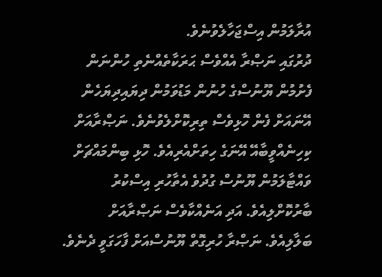އުރާލަމުން އިސްޖަހާލެވުނެވެ.
ދުރުގައި ނަޞްރާ އެއްވެސް ޙަރަކާތެއްނެތި ހުންނަން ފެށުމުން ޔޫނުސްގެ ހުނުން މަޑުވަމުން ދިޔައިދިޔަހެން އޭނައަށް ފެން ހޮޅިވެސް ތިރިކޮށްލެވުނެވެ. ނަޞްރާއަށް ކިހިނެއްވީބާއޭ އޭނަގެ ހިތަށްއެރިއެވެ. ހޮޅި ބިންމައްޗަށް ވައްޓާލަމުން ޔޫނުސް ގުދުވެ އެތާހުރި އިސްކުރު ބާރުކޮށްލިއެވެ. އަދި އަނެއްކާވެސް ނަޞްރާއަށް ބަލާލިއެވެ. ނަޞްރާ ހުރިގޮތް ޔޫނުސްއަށް ފާހަގަވީ ދެނެވެ.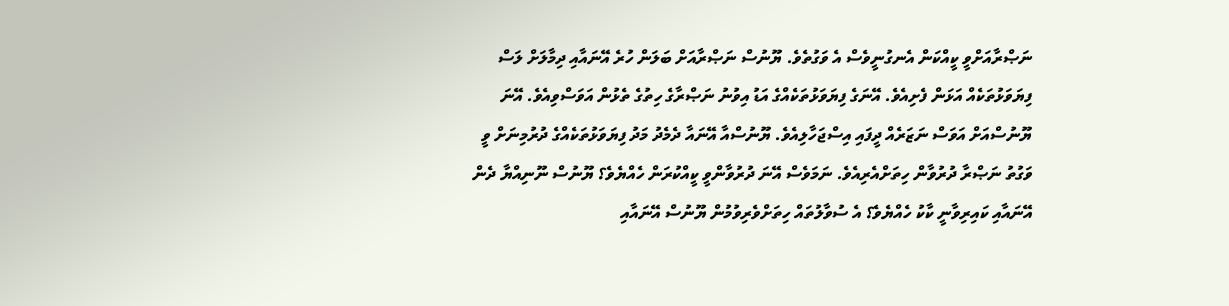ނަޞްރާއަށްވީ ކީއްކަން އެނގުނީވެސް އެ ވަގުތެވެ. ޔޫނުސް ނަޞްރާއަށް ބަލަން ހުރެ އޭނައާއި ދިމާލަށް ލަސް ފިޔަވަޅުތަކެއް އަޅަން ފެށިއެވެ. އޭނަގެ ފިޔަވަޅުތަކެއްގެ އަޑު އިވުނު ނަޞްރާގެ ހިތުގެ ތެޅުން އަވަސްވިއެވެ. އޭނަ ޔޫނުސްއަށް އަވަސް ނަޒަރެއް ދީފައި އިސްޖަހާލިއެވެ. ޔޫނުސްއާ އޭނައާ ދެމެދު މަދު ފިޔަވަޅުތަކެއްގެ ދުރުމިނަށް ވީ ވަގުތު ނަޞްރާ ދުރުވާން ހިތަށްއެރިއެވެ. ނަމަވެސް އޭނަ ދުރުވާންވީ ކީއްކުރަން ހެއްޔެވެ؟ ޔޫނުސް ނޫނިއްޔާ ދެން އޭނައާއި ކައިރިވާނީ ކާކު ހެއްޔެވެ؟ އެ ސުވާލުތައް ހިތަށްވެރިވުމުން ޔޫނުސް އޭނައާއި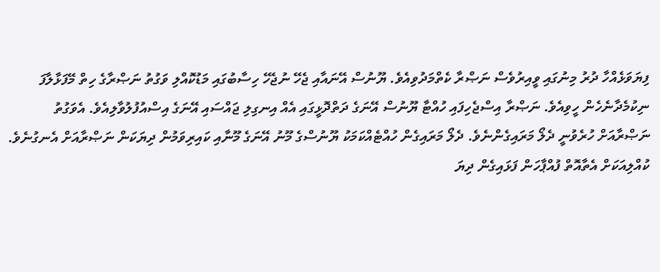ފިޔަވަޅެއްހާ ދުރު މިނުގައި ވީއިރުވެސް ނަޞްރާ ކެތްމަދުވިއެވެ. ޔޫނުސް އޭނައާއި ޖެހޭ ނުޖެހޭ ހިސާބުގައި މަޑުކޮއްލި ވަގުތު ނަޞްރާގެ ހިތް މޭފަޅާލާފަ ނިކުމެދާނެހެން ހީވިއެވެ. ނަޞްރާ އިސްޖެހިފައި ހުއްޓާ ޔޫނުސް އޭނަގެ ދަތްދޮޅީގައި އެއް އިނގިލި ޖައްސައި އޭނަގެ އިސްއުފުލުވާލިއެވެ. އެވަގުތު ނަޞްރާއަށް ހުރެވުނީ ދެލޯ މަރައިގެންނެވެ. ދެލޯ މަރައިގެން ހުއްޓެއްކަމަކު ޔޫނުސްގެ މޫނު އޭނަގެ މޫނާއި ކައިރިވަމުން ދިޔަކަން ނަޞްރާއަށް އެނގުނެވެ.
ކުއްލިއަކަށް އެތާއޮތް ފުއްޕާހަން ފަޅައިގެން ދިޔަ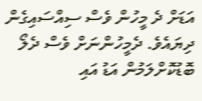އަޑަށް ދެ މީހުން ވެސް ސިއްސައިގެން ދިޔައެވެ. ދެމީހުންނަށް ވެސް ދެލޯ ބޮޑުކޮށްލަމުން އަޑު އައި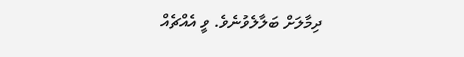ދިމާލަށް ބަލާލެވުނެވެ. ވީ އެއްޗެއް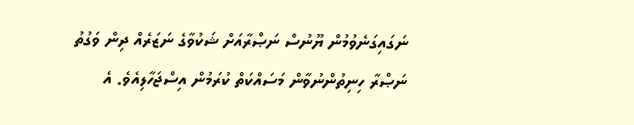ނަގައިގަނެވުމުން ޔޫނުސް ނަޞްރާއަށް ޝަކުވާގެ ނަޒަރެއް ދިން ވަގުތު ނަޞްރާ ހިނިތުންނުވާން މަސައްކަތް ކުރަމުން އިސްޖަހާލިއެވެ. އެ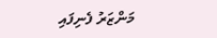މަންޒަރު ފެނިފައި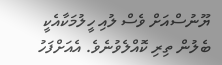ޔޫނުސްއަށް ވެސް ލުއި ހީލުމަކާއެކީ ބެލުން ތިރި ކޮއްލެވުނެވެ. އެއަށްފަހު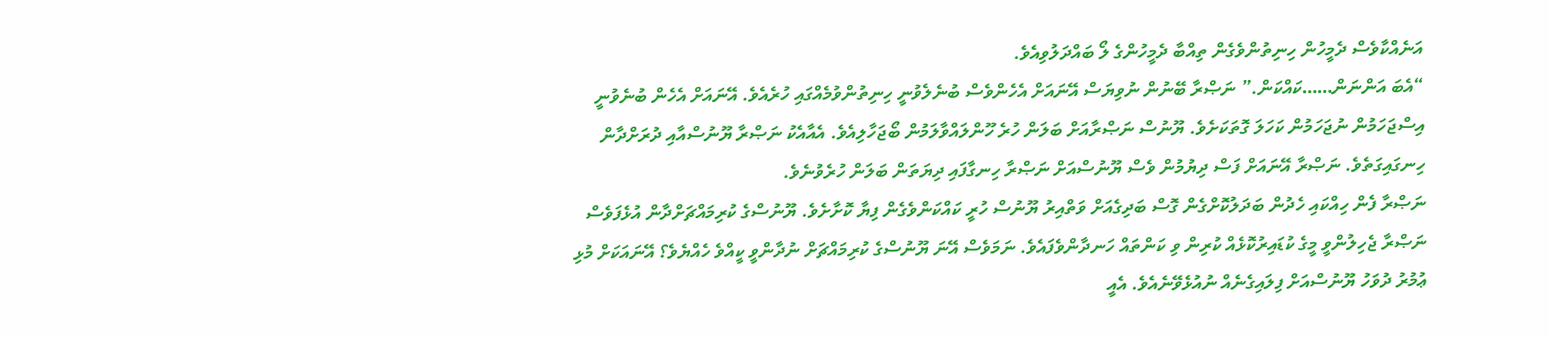އަނެއްކާވެސް ދެމީހުން ހިނިތުންވެގެން ތިއްބާ ދެމީހުންގެ ލޯ ބައްދަލުވިއެވެ.
“އެބަ އަންނަން……ކައްކަން.” ނަޞްރާ ބޭނުން ނުވިޔަސް އޭނައަށް އެހެންވެސް ބުނެލެވުނީ ހިނިތުންވުމެއްގައި ހުރެއެވެ. އޭނައަށް އެހެން ބުނެވުނީ އިސްޖަހަމުން ނުޖަހަމުން ކަހަލަ ގޮތަކަށެވެ. ޔޫނުސް ނަޞްރާއަށް ބަލަން ހުރެ ހޫންލައްވާލަމުން ބޯޖަހާލިއެވެ. އެއާއެކު ނަޞްރާ ޔޫނުސްއާއި ދުރަށްދާން ހިނގައިގަތެވެ. ނަޞްރާ އޭނައަށް ފަސް ދިޔުމުން ވެސް ޔޫނުސްއަށް ނަޞްރާ ހިނގާފައި ދިޔަތަން ބަލަން ހުރެވުނެވެ.
ނަޞްރާ ފެން ހިއްކައި ހެދުން ބަދަލުކޮށްގެން ގޮސް ބަދިގެއަށް ވަތްއިރު ޔޫނުސް ހުރީ ކައްކަންވެގެން ފިޔާ ކޮށާށެވެ. ޔޫނުސްގެ ކުރިމައްޗަށްދާން އުޅެފަވެސް ނަޞްރާ ޖެހިލުންވީ މީގެ ކުޑައިރުކޮޅެއް ކުރިން ވި ކަންތައް ހަނދާންވެފައެވެ. ނަމަވެސް އޭނަ ޔޫނުސްގެ ކުރިމައްޗަށް ނުދާންވީ ކީއްވެ ހެއްޔެވެ؟ އޭނައަކަށް މުޅި ޢުމުރު ދުވަހު ޔޫނުސްއަށް ފިލައިގެނެއް ނުއުޅެވޭނެއެވެ. އެއީ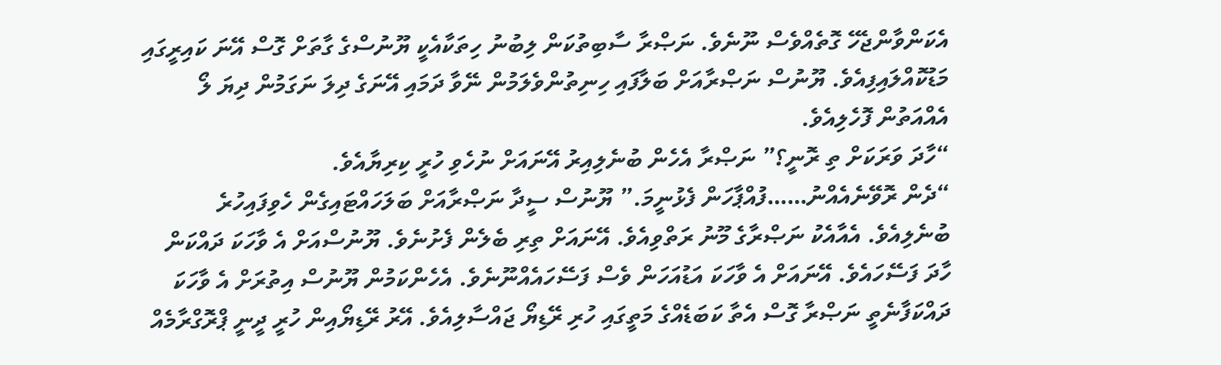އެކަންވާންޖެހޭ ގޮތެއްވެސް ނޫނެވެ. ނަޞްރާ ސާބިތުކަން ލިބުނު ހިތަކާއެކީ ޔޫނުސްގެ ގާތަށް ގޮސް އޭނަ ކައިރީގައި މަޑުކޮއްލައިފިއެވެ. ޔޫނުސް ނަޞްރާއަށް ބަލާފައި ހިނިތުންވެލަމުން ނޭވާ ދަމައި އޭނަގެ ދިލަ ނަގަމުން ދިޔަ ލޯ އެއްއަތުން ފޮހެލިއެވެ.
“ހާދަ ވަރަކަށް ތި ރޮނީ؟” ނަޞްރާ އެހެން ބުނެލިއިރު އޭނައަށް ނުހެވި ހުރީ ކިރިޔާއެވެ.
“ދެން ރޮވޭނެއެއްނު……ފުއްޕާހަން ފެޅުނީމަ.” ޔޫނުސް ސީދާ ނަޞްރާއަށް ބަލަހައްޓައިގެން ހެވިފައިހުރެ ބުނެލިއެވެ. އެއާއެކު ނަޞްރާގެ މޫނު ރަތްވިއެވެ. އޭނައަށް ތިރި ބެލެން ފެށުނެވެ. ޔޫނުސްއަށް އެ ވާހަކަ ދައްކަން ހާދަ ފަސޭހައެވެ. އޭނައަށް އެ ވާހަކަ އަޑުއަހަން ވެސް ފަސޭހައެއްނޫނެވެ. އެހެންކަމުން ޔޫނުސް އިތުރަށް އެ ވާހަކަ ދައްކަފާނެތީ ނަޞްރާ ގޮސް އެތާ ކަބަޑެއްގެ މަތީގައި ހުރި ރޭޑިޔޯ ޖައްސާލިއެވެ. އޭރު ރޭޑިޔޯއިން ހުރީ ދީނީ ޕްރޮގްރާމެއް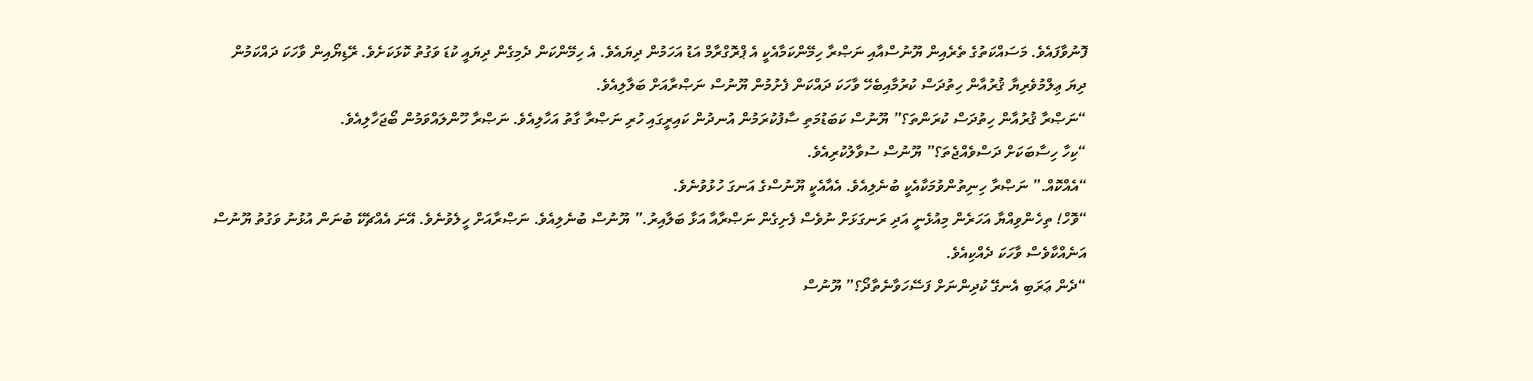ފޮނުވާފައެވެ. މަސައްކަތުގެ ތެރެއިން ޔޫނުސްއާއި ނަޞްރާ ހިމޭންކަމާއެކީ އެ ޕްރޮގްރާމް އަޑު އަހަމުން ދިޔައެވެ. އެ ހިމޭންކަން ދެމިގެން ދިޔައީ ކުޑަ ވަގުތު ކޮޅަކަށެވެ. ރޭޑިޔޯއިން ވާހަކަ ދައްކަމުން ދިޔަ ޢިލްމުވެރިޔާ ޤުރުއާން ހިތުދަސް ކުރުމާއިބެހޭ ވާހަކަ ދައްކަން ފެށުމުން ޔޫނުސް ނަޞްރާއަށް ބަލާލިއެވެ.
“ނަޞްރާ ޤުރުއާން ހިތުދަސް ކުރަންތަ؟” ޔޫނުސް ކަބަޑުމަތި ސާފުކުރަމުން އުނދުން ކައިރީގައި ހުރި ނަޞްރާ ގާތު އަހާލިއެވެ. ނަޞްރާ ހޫންލައްވަމުން ބޯޖަހާލިއެވެ.
“ކިހާ ހިސާބަކަށް ދަސްވެއްޖެތަ؟” ޔޫނުސް ސުވާލުކުރިއެވެ.
“އެއްކޮއް.” ނަޞްރާ ހިނިތުންވުމަކާއެކީ ބުނެލިއެވެ. އެއާއެކީ ޔޫނުސްގެ އަނގަ ހުޅުވުނެވެ.
“ވޮހް! ތިހެންވިއްޔާ އަހަރެން މިއުޅެނީ އަދި ރަނގަޅަށް ނުވެސް ފެށިގެން ނަޞްރާއާ އަޅާ ބަލާއިރު.” ޔޫނުސް ބުނެލިއެވެ. ނަޞްރާއަށް ހީލެވުނެވެ. އޭނަ އެއްޗެކޭ ބުނަން އުޅުނު ވަގުތު ޔޫނުސް އަނެއްކާވެސް ވާހަކަ ދެއްކިއެވެ.
“ދެން ޢަރަބި އެނގޭ ކުދިންނަށް ފަސޭހަވާނެތާދޯ؟” ޔޫނުސް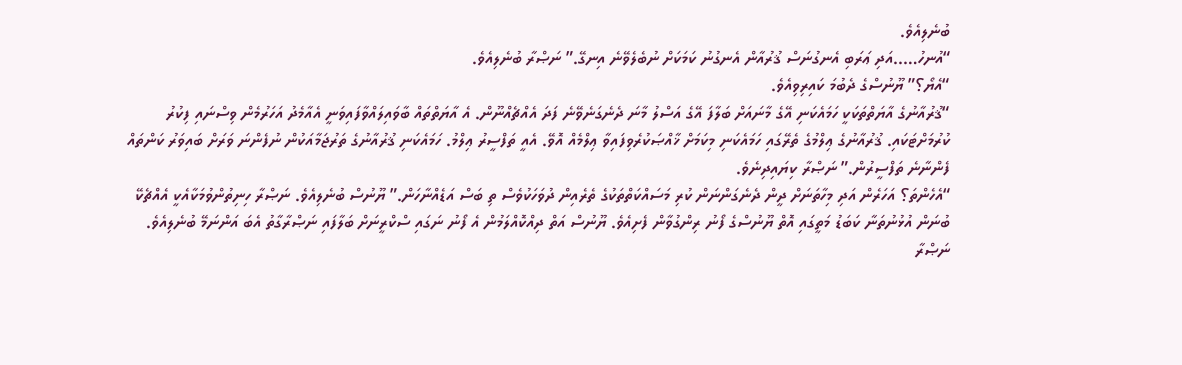ބުނެލިއެވެ.
“އުނހު…..އަދި ޢަރަބި އެނގުނަސް ޤުރުއާން އެނގުނު ކަމަކަށް ނުބެލެވޭނެ އިނގޭ.” ނަޞްރާ ބުނެލިއެވެ.
“އެޔޯ؟” ޔޫނުސްގެ ދެބުމަ ކައިރިވިއެވެ.
“ޤުރުއާނުގެ އާޔަތްތަކަކީ ހަމައެކަނި އޭގެ މާނައަށް ބަލާފަ އޭގެ އަސްލު މާނަ ދެނެގަނެވޭނެ ފަދަ އެއްޗެއްނޫން. އެ އާޔަތްތައް ބާވައިލައްވާފައިވަނީ އެއާމެދު އަހަރުމެން ވިސްނައި ފިކުރު ކުރުމަށްޓަކައި. ޤުރުއާނުގެ ޢިލްމުގެ ތެރޭގައި ހަމައެކަނި މިކަމަށް ޚާއްޞަކުރެވިފައިވާ ޢިލްމެއް އޮވޭ. އެއީ ތަފްސީރު ޢިލްމު. ހަމައެކަނި ޤުރުއާނުގެ ތަރުޖަމާއަކުން ނުފެންނަ ވަރަށް ބައިވަރު ކަންތައް ފެންނާނެ ތަފްސީރުން.” ނަޞްރާ ކިޔައިދިނެވެ.
“އެހެންތަ؟ އަހަރެން އަދި މިހާތަނަށް ދީން ދެނެގަންނަން ކުރި މަސައްކަތްތަކުގެ ތެރެއިން ދުވަހަކުވެސް ތި ބަސް އަޑެއްނާހަން.” ޔޫނުސް ބުނެލިއެވެ. ނަޞްރާ ހިނިތުންވުމަކާއެކީ އެއްޗެކޭ ބުނަން އުޅުނުތަނާ ކަބަޑު މަތީގައި އޮތް ޔޫނުސްގެ ފޯނު ރިންގުވާން ފެށިއެވެ. ޔޫނުސް އަތް ދިއްކޮއްލަމުން އެ ފޯނު ނަގައި ސްކްރީނަށް ބަލާފައި ނަޞްރާގާތު އެބަ އަންނަމޭ ބުނެލިއެވެ. ނަޞްރާ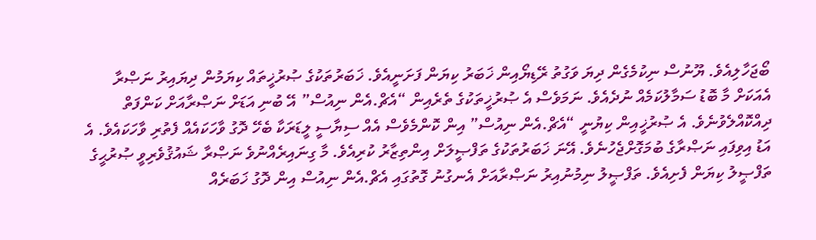ބޯޖަހާލިއެވެ. ޔޫނުސް ނިކުމެގެން ދިޔަ ވަގުތު ރޭޑިޔޯއިން ޚަބަރު ކިޔަން ފަށަނީއެވެ. ޚަބަރުތަކުގެ ޞުރުޚީތައް ކިޔަމުން ދިޔައިރު ނަޞްރާ އެއަކަށް މާ ބޮޑު ސަމާލުކަމެއް ނުދެއެވެ. ނަމަވެސް އެ ޞުރުޚީތަކުގެ ތެރެއިން “އެޗް.އެން ނިއުސް” އޭ ބުނި އަޑަށް ނަޞްރާއަށް ކަންފަތް ދިއްކޮއްލެވުނެވެ. އެ ޞުރުޚީއިން ކިޔުނީ “އެޗް.އެން ނިއުސް” އިން ކޮންމެވެސް އެއް ސިޔާސީ ލީޑަރަކާ ބެހޭ ދޮގު ވާހަކައެއް ފެތުރި ވާހަކައެވެ. އެ އަޑު އިވިފައި ނަޞްރާގެ ބުމަގޮށްޖެހުނެވެ. އޭނަ ޚަބަރުތަކުގެ ތަފްޞީލަށް އިންތިޒާރު ކުރިއެވެ. މާ ގިނައިރެއްނުވެ ނަޞްރާ ޝައުޤުވެރިވީ ޞުރުޙީގެ ތަފްޞީލު ކިޔަން ފެށިއެވެ. ތަފްޞީލު ނިމުނުއިރު ނަޞްރާއަށް އެނގުނު ގޮތުގައި އެޗް.އެން ނިއުސް އިން ދޮގު ޚަބަރެއް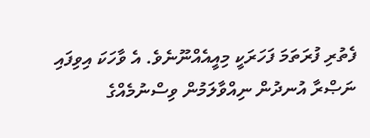ފެތުރި ފުރަތަމަ ފަހަރަކީ މިއީއެއްނޫނެވެ. އެ ވާހަކަ އިވިފައި ނަޞްރާ އުނދުން ނިއްވާލަމުން ވިސްނުމެއްގެ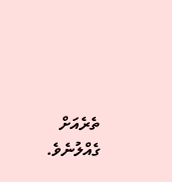ތެރެއަށް ގެއްލުނެވެ.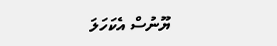ޔޫނުސް އެކަހަލަ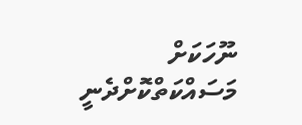ނޫހަކަށް މަސައްކަތްކޮށްދެނީ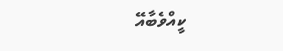ކީއްވެބާއޭ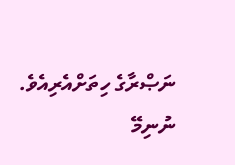ނަޞްރާގެ ހިތަށްއެރިއެވެ.
ނުނިމޭ